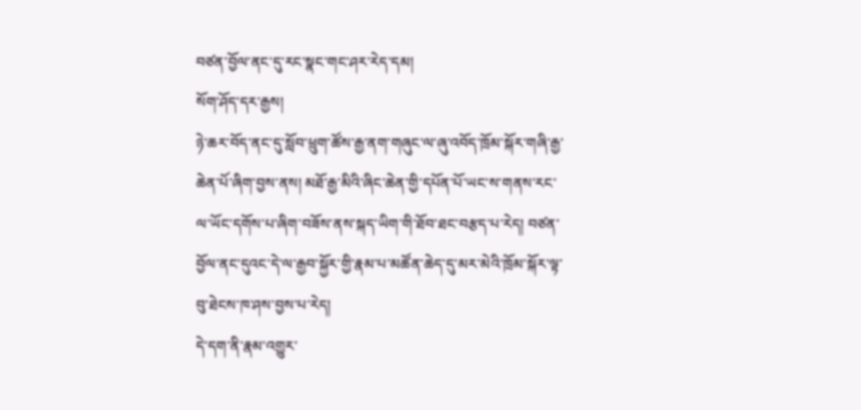བཙན་བྱོལ་ནང་དུ་རང་སྣང་གང་ཤར་རེད་དམ།
སོག་ཤོད་དར་རྒྱས།
ཉེ་ཆར་བོད་ནང་དུ་སློབ་ཕྲུག་ཚོས་རྒྱ་ནག་གཞུང་ལ་ཞུ་འབོད་ཁྲོམ་སྐོར་གཞི་རྒྱ་ཆེན་པོ་ཞིག་བྱས་ནས། མཐོ་རྒྱ་མིའི་ཞིང་ཆེན་གྱི་དཔོན་པོ་ཡང་ས་གནས་རང་ལ་ཡོང་དགོས་པ་ཞིག་བཟོས་ནས་སྐད་ཡིག་གི་ཐོབ་ཐང་བརྩད་པ་རེད། བཙན་བྱོལ་ནང་དུའང་དེ་ལ་རྒྱབ་སྐྱོར་གྱི་རྣམ་པ་མཚོན་ཆེད་དུ་མར་མེའི་ཁྲོམ་སྐོར་ལྟ་བུ་ཐེངས་ཁ་ཤས་བྱས་པ་རེད།
དེ་དག་ནི་རྣམ་འགྱུར་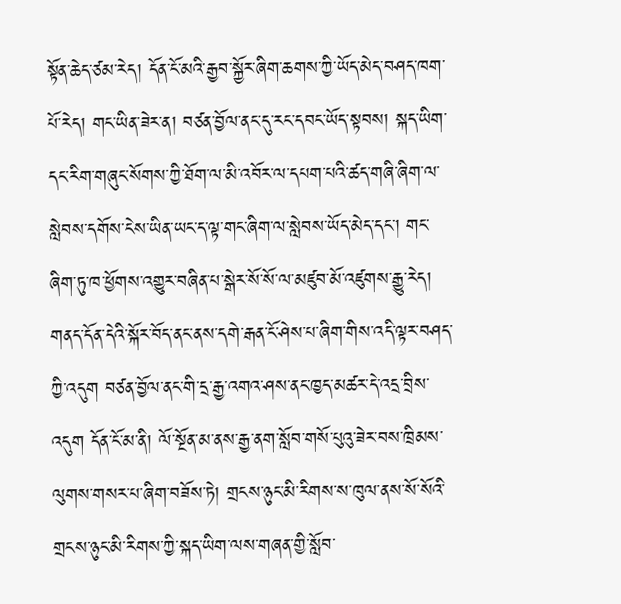སྟོན་ཆེད་ཙམ་རེད། དོན་ངོ་མའི་རྒྱབ་སྐྱོར་ཞིག་ཆགས་ཀྱི་ཡོད་མེད་བཤད་ཁག་པོ་རེད། གང་ཡིན་ཟེར་ན། བཙན་བྱོལ་ནང་དུ་རང་དབང་ཡོད་སྟབས། སྐད་ཡིག་དང་རིག་གཞུང་སོགས་ཀྱི་ཐོག་ལ་མི་འབོར་ལ་དཔག་པའི་ཚད་གཞི་ཞིག་ལ་སླེབས་དགོས་ངེས་ཡིན་ཡང་ད་ལྟ་གང་ཞིག་ལ་སླེབས་ཡོད་མེད་དང་། གང་ཞིག་ཏུ་ཁ་ཕྱོགས་འགྱུར་བཞིན་པ་སྒེར་སོ་སོ་ལ་མཛུབ་མོ་འཛུགས་རྒྱུ་རེད།    གནད་དོན་དེའི་སྐོར་བོད་ནང་ནས་དགེ་རྒན་ངོ་ཤེས་པ་ཞིག་གིས་འདི་ལྟར་བཤད་ཀྱི་འདུག བཙན་བྱོལ་ནང་གི་དྲ་རྒྱ་འགའ་ཤས་ནང་ཁྱད་མཚར་དེ་འདྲ་བྲིས་འདུག དོན་ངོ་མ་ནི། ལོ་སྔོན་མ་ནས་རྒྱ་ནག་སློབ་གསོ་པུའུ་ཟེར་བས་ཁྲིམས་ལུགས་གསར་པ་ཞིག་བཟོས་ཏེ། གྲངས་ཉུང་མི་རིགས་ས་ཁུལ་ནས་སོ་སོའི་གྲངས་ཉུང་མི་རིགས་ཀྱི་སྐད་ཡིག་ལས་གཞན་གྱི་སློབ་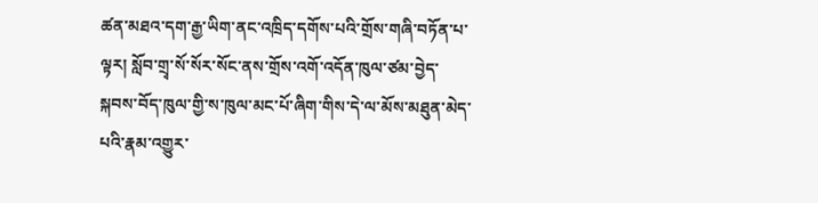ཚན་མཐའ་དག་རྒྱ་ཡིག་ནང་འཁྲིད་དགོས་པའི་གྲོས་གཞི་བཏོན་པ་ལྟར། སློབ་གྲྭ་སོ་སོར་སོང་ནས་གྲོས་འགོ་འདོན་ཁུལ་ཙམ་བྱེད་སྐབས་བོད་ཁུལ་གྱི་ས་ཁུལ་མང་པོ་ཞིག་གིས་དེ་ལ་མོས་མཐུན་མེད་པའི་རྣམ་འགྱུར་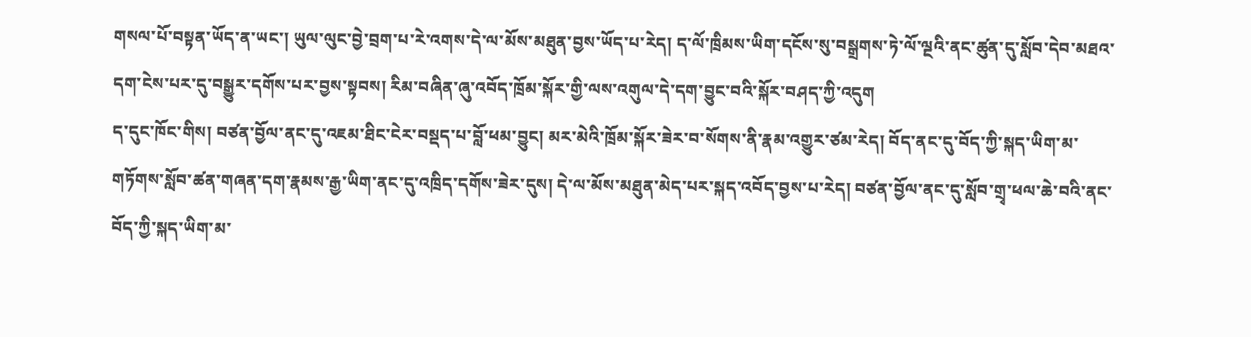གསལ་པོ་བསྟན་ཡོད་ན་ཡང་། ཡུལ་ལུང་བྱེ་བྲག་པ་རེ་འགས་དེ་ལ་མོས་མཐུན་བྱས་ཡོད་པ་རེད། ད་ལོ་ཁྲིམས་ཡིག་དངོས་སུ་བསྒྲགས་ཏེ་ལོ་ལྔའི་ནང་ཚུན་དུ་སློབ་དེབ་མཐའ་དག་ངེས་པར་དུ་བསྒྱུར་དགོས་པར་བྱས་སྟབས། རིམ་བཞིན་ཞུ་འབོད་ཁྲོམ་སྐོར་གྱི་ལས་འགུལ་དེ་དག་བྱུང་བའི་སྐོར་བཤད་ཀྱི་འདུག
ད་དུང་ཁོང་གིས། བཙན་བྱོལ་ནང་དུ་འཇམ་ཐིང་ངེར་བསྡད་པ་བློ་ཕམ་བྱུང། མར་མེའི་ཁྲོམ་སྐོར་ཟེར་བ་སོགས་ནི་རྣམ་འགྱུར་ཙམ་རེད། བོད་ནང་དུ་བོད་ཀྱི་སྐད་ཡིག་མ་གཏོགས་སློབ་ཚན་གཞན་དག་རྣམས་རྒྱ་ཡིག་ནང་དུ་འཁྲིད་དགོས་ཟེར་དུས། དེ་ལ་མོས་མཐུན་མེད་པར་སྐད་འབོད་བྱས་པ་རེད། བཙན་བྱོལ་ནང་དུ་སློབ་གྲྭ་ཕལ་ཆེ་བའི་ནང་བོད་ཀྱི་སྐད་ཡིག་མ་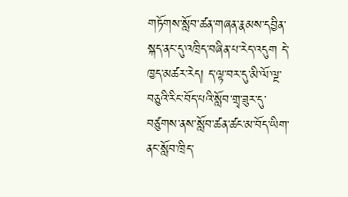གཏོགས་སློབ་ཚན་གཞན་རྣམས་དབྱིན་སྐད་ནང་དུ་འཁྲིད་བཞིན་པ་རེད་འདུག དེ་ཁྱད་མཚར་རེད། ད་ལྟ་བར་དུ་མི་ལོ་ལྔ་བཅུའི་རིང་བོད་པའི་སློབ་གྲྭ་ཟུར་དུ་བཙུགས་ནས་སློབ་ཚན་ཚང་མ་བོད་ཡིག་ནང་སློབ་ཁྲིད་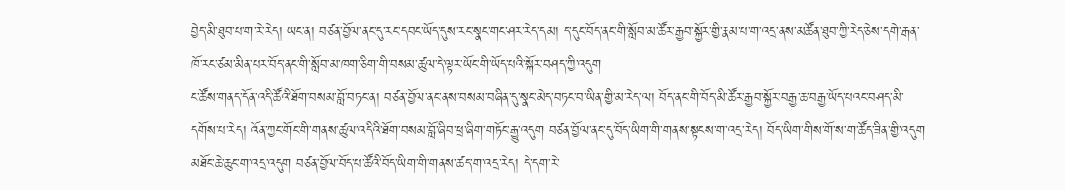བྱེད་མི་ཐུབ་པ་ག་རེ་རེད། ཡང་ན། བཙན་བྱོལ་ནང་དུ་རང་དབང་ཡོད་དུས་རང་སྣང་གང་ཤར་རེད་དམ། ད་དུང་བོད་ནང་གི་སློབ་མ་ཚོར་རྒྱབ་སྐྱོར་གྱི་རྣམ་པ་ག་འདྲ་ནས་མཚོན་ཐུབ་ཀྱི་རེད་ཅེས་དགེ་རྒན་ཁོ་རང་ཙམ་མིན་པར་བོད་ནང་གི་སློབ་མ་ཁག་ཅིག་གི་བསམ་ཚུལ་དེ་ལྟར་ཡོང་གི་ཡོད་པའི་སྐོར་བཤད་ཀྱི་འདུག
ང་ཚོས་གནད་དོན་འདི་ཚོའི་ཐོག་བསམ་བློ་བཏང་ན། བཙན་བྱོལ་ནང་ནས་བསམ་བཞིན་དུ་སྣང་མེད་བཏང་བ་ཡིན་གྱི་མ་རེད་ལ། བོད་ནང་གི་བོད་མི་ཚོར་རྒྱབ་སྐྱོར་བརྒྱ་ཆ་བརྒྱ་ཡོད་པའང་བཤད་མི་དགོས་པ་རེད། འོན་ཀྱང་གོང་གི་གནས་ཚུལ་འདིའི་ཐོག་བསམ་བློ་ཞིབ་ཕྲ་ཞིག་གཏོང་རྒྱུ་འདུག བཙན་བྱོལ་ནང་དུ་བོད་ཡིག་གི་གནས་སྟངས་ག་འདྲ་རེད། བོད་ཡིག་གིས་གོ་ས་ག་ཚོད་ཟིན་གྱི་འདུག མཐོང་ཆེ་ཆུང་ག་འདྲ་འདུག བཙན་བྱོལ་བོད་པ་ཚོའི་བོད་ཡིག་གི་གནས་ཚད་ག་འདྲ་རེད། དེ་དག་རེ་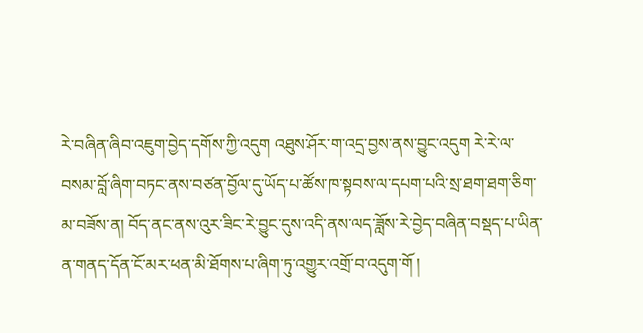རེ་བཞིན་ཞིབ་འཇུག་བྱེད་དགོས་ཀྱི་འདུག འཐུས་ཤོར་ག་འདྲ་བྱས་ནས་བྱུང་འདུག རེ་རེ་ལ་བསམ་བློ་ཞིག་བཏང་ནས་བཙན་བྱོལ་དུ་ཡོད་པ་ཚོས་ཁ་སྟབས་ལ་དཔག་པའི་སྲ་ཐག་ཐག་ཅིག་མ་བཟོས་ན། བོད་ནང་ནས་འུར་ཟིང་རེ་བྱུང་དུས་འདི་ནས་ལད་ཟློས་རེ་བྱེད་བཞིན་བསྡད་པ་ཡིན་ན་གནད་དོན་ངོ་མར་ཕན་མི་ཐོགས་པ་ཞིག་ཏུ་འགྱུར་འགྲོ་བ་འདུག་གོ །